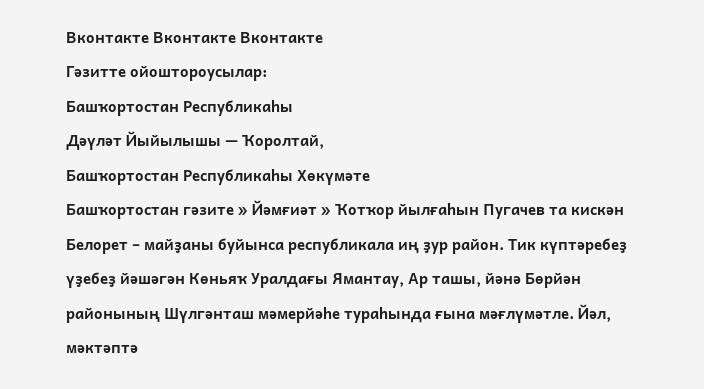Вконтакте Вконтакте Вконтакте
Гәзитте ойоштороусылар:
Башҡортостан Республикаһы
Дәүләт Йыйылышы — Ҡоролтай,
Башҡортостан Республикаһы Хөкүмәте
Башҡортостан гәзите » Йәмғиәт » Ҡотҡор йылғаһын Пугачев та кискән
Белорет – майҙаны буйынса республикала иң ҙур район. Тик күптәребеҙ үҙебеҙ йәшәгән Көньяҡ Уралдағы Ямантау, Ар ташы, йәнә Бөрйән районының Шүлгәнташ мәмерйәһе тураһында ғына мәғлүмәтле. Йәл, мәктәптә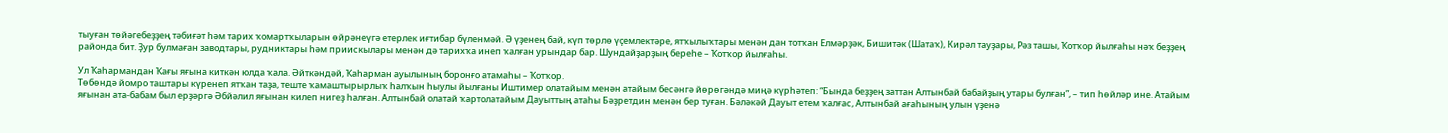тыуған төйәгебеҙҙең тәбиғәт һәм тарих ҡомартҡыларын өйрәнеүгә етерлек иғтибар бүленмәй. Ә үҙенең бай, күп төрлө үҫемлектәре, ятҡылыҡтары менән дан тотҡан Елмәрҙәк, Бишитәк (Шатаҡ), Кирәл тауҙары, Рәз ташы, Ҡотҡор йылғаһы нәҡ беҙҙең районда бит. Ҙур булмаған заводтары, рудниктары һәм приискылары менән дә тарихҡа инеп ҡалған урындар бар. Шундайҙарҙың береһе – Ҡотҡор йылғаһы.

Ул Ҡаһармандан Ҡағы яғына киткән юлда ҡала. Әйткәндәй, Ҡаһарман ауылының боронғо атамаһы – Ҡотҡор.
Төбөндә йомро таштары күренеп ятҡан таҙа, теште ҡамаштырырлыҡ һалҡын һыулы йылғаны Иштимер олатайым менән атайым бесәнгә йөрөгәндә миңә күрһәтеп: “Бында беҙҙең заттан Алтынбай бабайҙың утары булған”, – тип һөйләр ине. Атайым яғынан ата-бабам был ерҙәргә Әбйәлил яғынан килеп нигеҙ һалған. Алтынбай олатай ҡартолатайым Дауыттың атаһы Бәҙретдин менән бер туған. Бәләкәй Дауыт етем ҡалғас, Алтынбай ағаһының улын үҙенә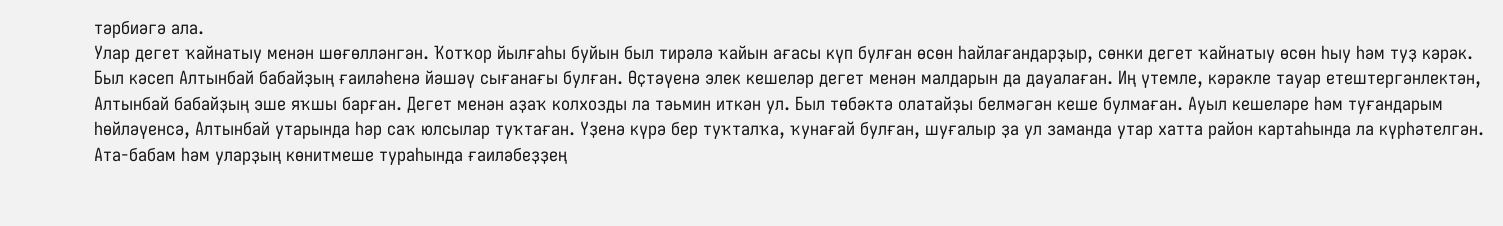тәрбиәгә ала.
Улар дегет ҡайнатыу менән шөғөлләнгән. Ҡотҡор йылғаһы буйын был тирәлә ҡайын ағасы күп булған өсөн һайлағандарҙыр, сөнки дегет ҡайнатыу өсөн һыу һәм туҙ кәрәк. Был кәсеп Алтынбай бабайҙың ғаиләһенә йәшәү сығанағы булған. Өҫтәүенә элек кешеләр дегет менән малдарын да дауалаған. Иң үтемле, кәрәкле тауар етештергәнлектән, Алтынбай бабайҙың эше яҡшы барған. Дегет менән аҙаҡ колхозды ла тәьмин иткән ул. Был төбәктә олатайҙы белмәгән кеше булмаған. Ауыл кешеләре һәм туғандарым һөйләүенсә, Алтынбай утарында һәр саҡ юлсылар туҡтаған. Үҙенә күрә бер туҡталҡа, ҡунағай булған, шуғалыр ҙа ул заманда утар хатта район картаһында ла күрһәтелгән.
Ата-бабам һәм уларҙың көнитмеше тураһында ғаиләбеҙҙең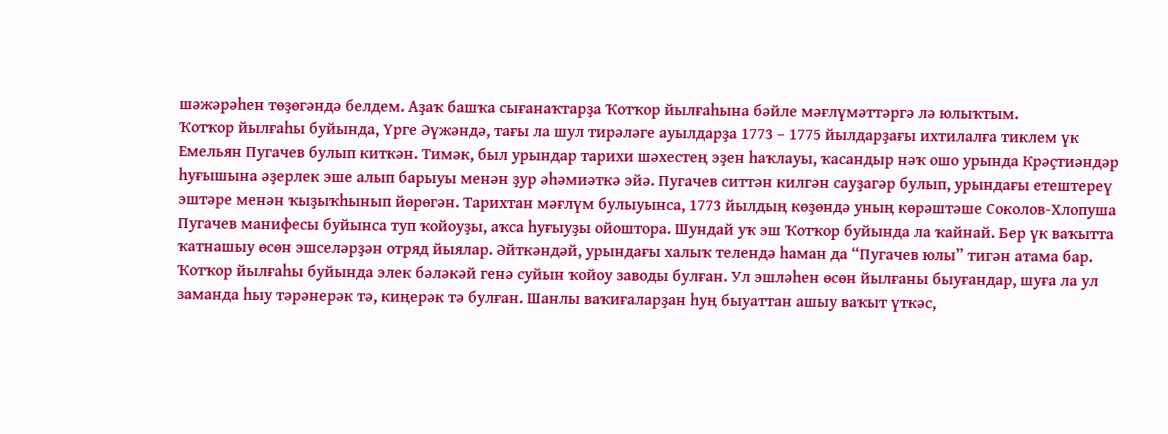шәжәрәһен төҙөгәндә белдем. Аҙаҡ башҡа сығанаҡтарҙа Ҡотҡор йылғаһына бәйле мәғлүмәттәргә лә юлыҡтым.
Ҡотҡор йылғаһы буйында, Үрге Әүжәндә, тағы ла шул тирәләге ауылдарҙа 1773 – 1775 йылдарҙағы ихтилалға тиклем үк Емельян Пугачев булып киткән. Тимәк, был урындар тарихи шәхестең эҙен һаҡлауы, ҡасандыр нәҡ ошо урында Крәҫтиәндәр һуғышына әҙерлек эше алып барыуы менән ҙур әһәмиәткә эйә. Пугачев ситтән килгән сауҙагәр булып, урындағы етештереү эштәре менән ҡыҙыҡһынып йөрөгән. Тарихтан мәғлүм булыуынса, 1773 йылдың көҙөндә уның көрәштәше Соколов-Хлопуша Пугачев манифесы буйынса туп ҡойоуҙы, аҡса һуғыуҙы ойоштора. Шундай уҡ эш Ҡотҡор буйында ла ҡайнай. Бер үк ваҡытта ҡатнашыу өсөн эшселәрҙән отряд йыялар. Әйткәндәй, урындағы халыҡ телендә һаман да “Пугачев юлы” тигән атама бар.
Ҡотҡор йылғаһы буйында элек бәләкәй генә суйын ҡойоу заводы булған. Ул эшләһен өсөн йылғаны быуғандар, шуға ла ул заманда һыу тәрәнерәк тә, киңерәк тә булған. Шанлы ваҡиғаларҙан һуң быуаттан ашыу ваҡыт үткәс,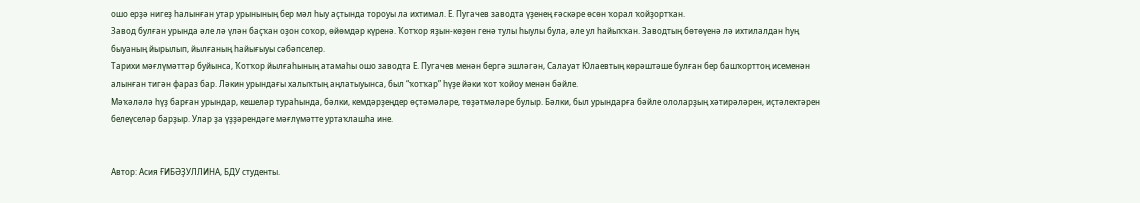ошо ерҙә нигеҙ һалынған утар урынының бер мәл һыу аҫтында тороуы ла ихтимал. Е. Пугачев заводта үҙенең ғәскәре өсөн ҡорал ҡойҙортҡан.
Завод булған урында әле лә үлән баҫҡан оҙон соҡор, өйөмдәр күренә. Ҡотҡор яҙын-көҙөн генә тулы һыулы була, әле ул һайыҡҡан. Заводтың бөтөүенә лә ихтилалдан һуң быуаның йырылып, йылғаның һайығыуы сәбәпселер.
Тарихи мәғлүмәттәр буйынса, Ҡотҡор йылғаһының атамаһы ошо заводта Е. Пугачев менән бергә эшләгән, Салауат Юлаевтың көрәштәше булған бер башҡорттоң исеменән алынған тигән фараз бар. Ләкин урындағы халыҡтың аңлатыуынса, был “ҡотҡар” һүҙе йәки ҡот ҡойоу менән бәйле.
Мәҡәләлә һүҙ барған урындар, кешеләр тураһында, бәлки, кемдәрҙеңдер өҫтәмәләре, төҙәтмәләре булыр. Бәлки, был урындарға бәйле ололарҙың хәтирәләрен, иҫтәлектәрен белеүселәр барҙыр. Улар ҙа үҙҙәрендәге мәғлүмәтте уртаҡлашһа ине.


Автор: Асия ҒИБӘҘУЛЛИНА, БДУ студенты.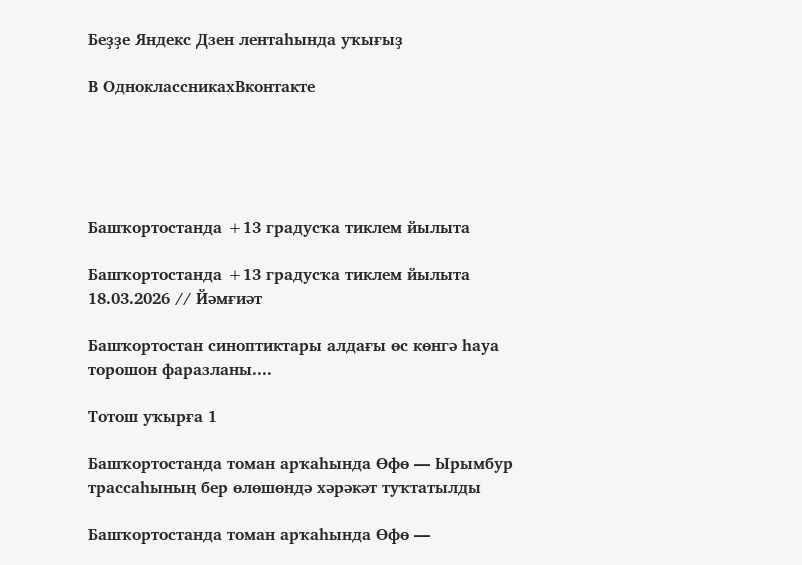Беҙҙе Яндекс Дзен лентаһында уҡығыҙ

В ОдноклассникахВконтакте





Башҡортостанда +13 градусҡа тиклем йылыта

Башҡортостанда +13 градусҡа тиклем йылыта 18.03.2026 // Йәмғиәт

Башҡортостан синоптиктары алдағы өс көнгә һауа торошон фаразланы....

Тотош уҡырға 1

Башҡортостанда томан арҡаһында Өфө — Ырымбур трассаһының бер өлөшөндә хәрәкәт туҡтатылды

Башҡортостанда томан арҡаһында Өфө —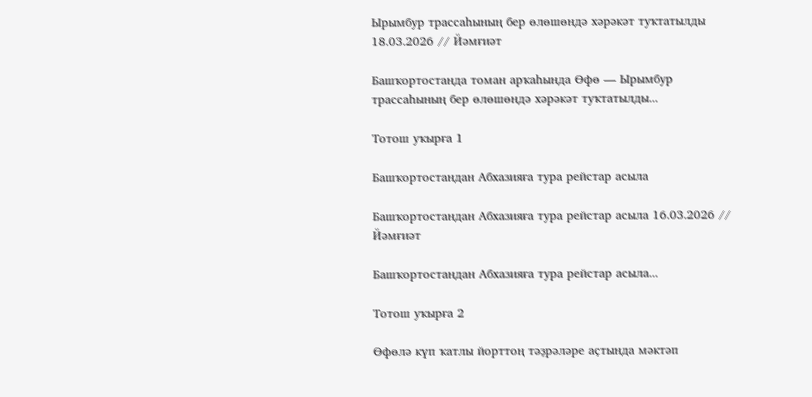Ырымбур трассаһының бер өлөшөндә хәрәкәт туҡтатылды 18.03.2026 // Йәмғиәт

Башҡортостанда томан арҡаһында Өфө — Ырымбур трассаһының бер өлөшөндә хәрәкәт туҡтатылды...

Тотош уҡырға 1

Башҡортостандан Абхазияға тура рейстар асыла

Башҡортостандан Абхазияға тура рейстар асыла 16.03.2026 // Йәмғиәт

Башҡортостандан Абхазияға тура рейстар асыла...

Тотош уҡырға 2

Өфөлә күп ҡатлы йорттоң тәҙрәләре аҫтында мәктәп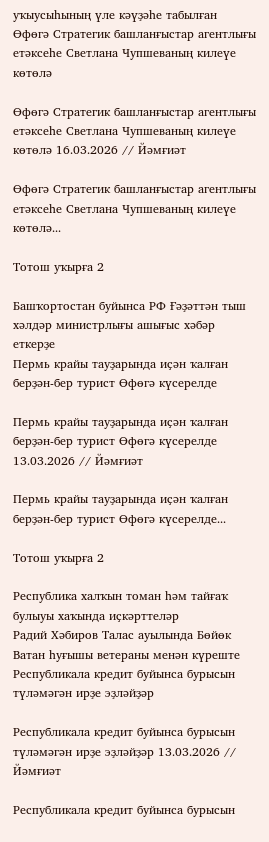уҡыусыһының үле кәүҙәһе табылған
Өфөгә Стратегик башланғыстар агентлығы етәксеһе Светлана Чупшеваның килеүе көтөлә

Өфөгә Стратегик башланғыстар агентлығы етәксеһе Светлана Чупшеваның килеүе көтөлә 16.03.2026 // Йәмғиәт

Өфөгә Стратегик башланғыстар агентлығы етәксеһе Светлана Чупшеваның килеүе көтөлә...

Тотош уҡырға 2

Башҡортостан буйынса РФ Ғәҙәттән тыш хәлдәр министрлығы ашығыс хәбәр еткерҙе
Пермь крайы тауҙарында иҫән ҡалған берҙән-бер турист Өфөгә күсерелде

Пермь крайы тауҙарында иҫән ҡалған берҙән-бер турист Өфөгә күсерелде 13.03.2026 // Йәмғиәт

Пермь крайы тауҙарында иҫән ҡалған берҙән-бер турист Өфөгә күсерелде...

Тотош уҡырға 2

Республика халҡын томан һәм тайғаҡ булыуы хаҡында иҫкәрттеләр
Радий Хәбиров Талас ауылында Бөйөк Ватан һуғышы ветераны менән күреште
Республикала кредит буйынса бурысын түләмәгән ирҙе эҙләйҙәр

Республикала кредит буйынса бурысын түләмәгән ирҙе эҙләйҙәр 13.03.2026 // Йәмғиәт

Республикала кредит буйынса бурысын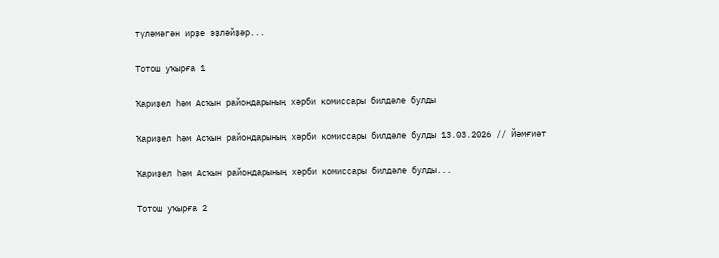түләмәгән ирҙе эҙләйҙәр...

Тотош уҡырға 1

Ҡариҙел һәм Асҡын райондарының хәрби комиссары билдәле булды

Ҡариҙел һәм Асҡын райондарының хәрби комиссары билдәле булды 13.03.2026 // Йәмғиәт

Ҡариҙел һәм Асҡын райондарының хәрби комиссары билдәле булды...

Тотош уҡырға 2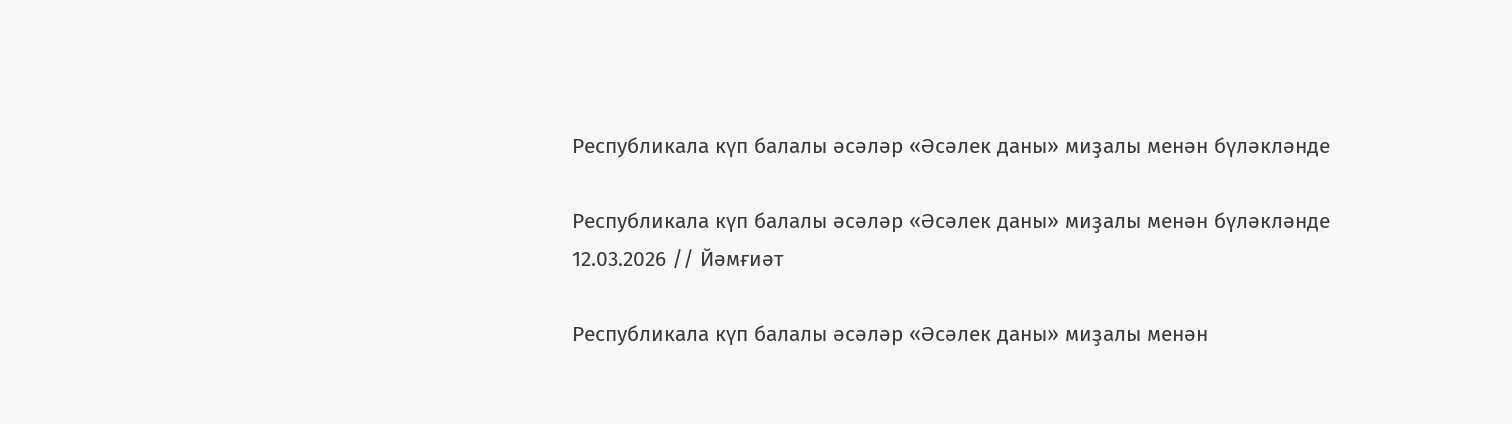Республикала күп балалы әсәләр «Әсәлек даны» миҙалы менән бүләкләнде

Республикала күп балалы әсәләр «Әсәлек даны» миҙалы менән бүләкләнде 12.03.2026 // Йәмғиәт

Республикала күп балалы әсәләр «Әсәлек даны» миҙалы менән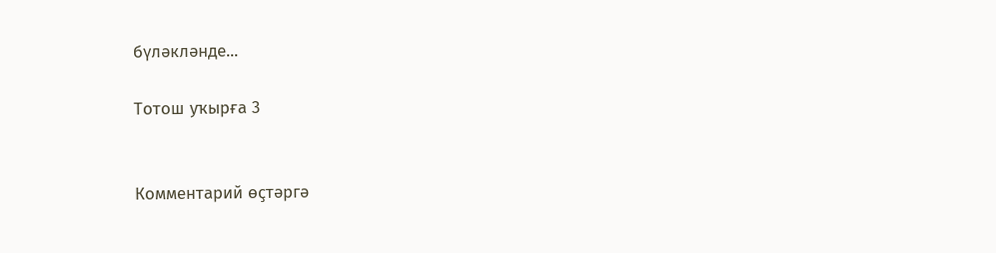бүләкләнде...

Тотош уҡырға 3


Комментарий өҫтәргә